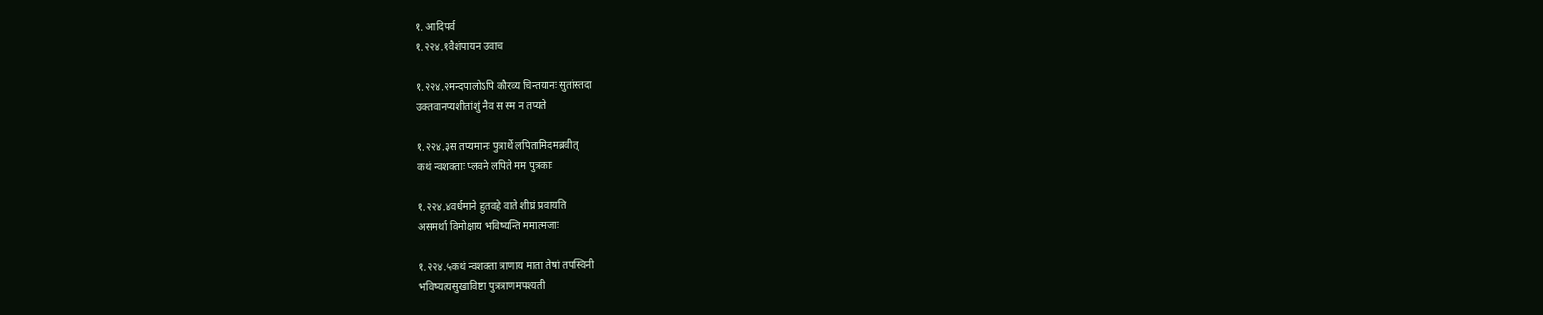१. आदिपर्व
१.२२४.१वैशंपायन उवाच

१.२२४.२मन्दपालोऽपि कौरव्य चिन्तयानः सुतांस्तदा
उक्तवानप्यशीतांशुं नैव स स्म न तप्यते

१.२२४.३स तप्यमानः पुत्रार्थे लपितामिदमब्रवीत्
कथं न्वशक्ताः प्लवने लपिते मम पुत्रकाः

१.२२४.४वर्धमाने हुतवहे वाते शीघ्रं प्रवायति
असमर्था विमोक्षाय भविष्यन्ति ममात्मजाः

१.२२४.५कथं न्वशक्ता त्राणाय माता तेषां तपस्विनी
भविष्यत्यसुखाविष्टा पुत्रत्राणमपश्यती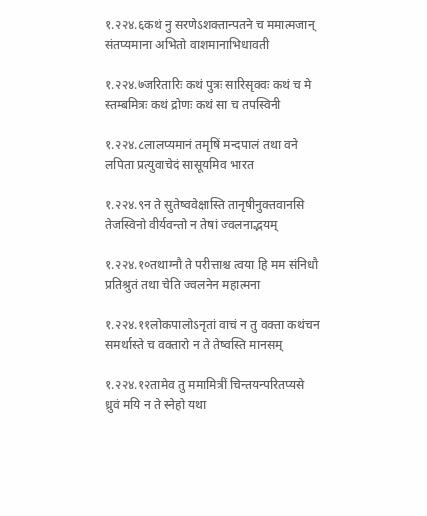१.२२४.६कथं नु सरणेऽशक्तान्पतने च ममात्मजान्
संतप्यमाना अभितो वाशमानाभिधावती

१.२२४.७जरितारिः कथं पुत्रः सारिसृक्वः कथं च मे
स्तम्बमित्रः कथं द्रोणः कथं सा च तपस्विनी

१.२२४.८लालप्यमानं तमृषिं मन्दपालं तथा वने
लपिता प्रत्युवाचेदं सासूयमिव भारत

१.२२४.९न ते सुतेष्ववेक्षास्ति तानृषीनुक्तवानसि
तेजस्विनो वीर्यवन्तो न तेषां ज्वलनाद्भयम्

१.२२४.१०तथाग्नौ ते परीत्ताश्च त्वया हि मम संनिधौ
प्रतिश्रुतं तथा चेति ज्वलनेन महात्मना

१.२२४.११लोकपालोऽनृतां वाचं न तु वक्ता कथंचन
समर्थास्ते च वक्तारो न ते तेष्वस्ति मानसम्

१.२२४.१२तामेव तु ममामित्रीं चिन्तयन्परितप्यसे
ध्रुवं मयि न ते स्नेहो यथा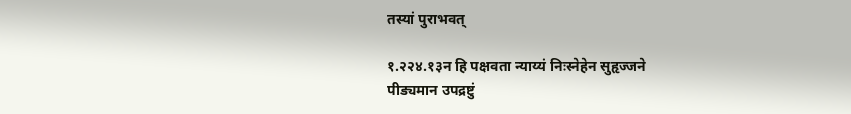तस्यां पुराभवत्

१.२२४.१३न हि पक्षवता न्याय्यं निःस्नेहेन सुहृज्जने
पीड्यमान उपद्रष्टुं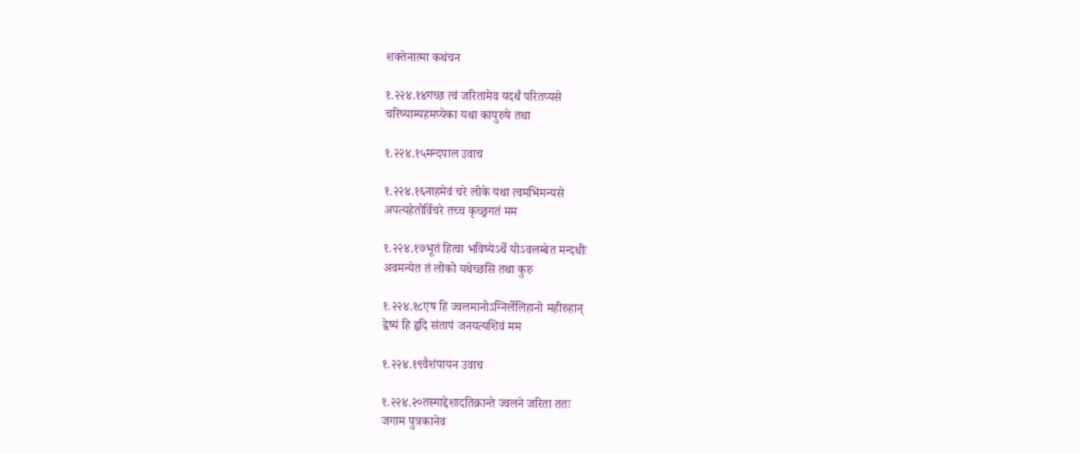शक्तेनात्मा कथंचन

१.२२४.१४गच्छ त्वं जरितामेव यदर्थं परितप्यसे
चरिष्याम्यहमप्येका यथा कापुरुषे तथा

१.२२४.१५मन्दपाल उवाच

१.२२४.१६नाहमेवं चरे लोके यथा त्वमभिमन्यसे
अपत्यहेतोर्विचरे तच्च कृच्छ्रगतं मम

१.२२४.१७भूतं हित्वा भविष्येऽर्थे योऽवलम्बेत मन्दधीः
अवमन्येत तं लोको यथेच्छसि तथा कुरु

१.२२४.१८एष हि ज्वलमानोऽग्निर्लेलिहानो महीरुहान्
द्वेष्यं हि हृदि संतापं जनयत्यशिवं मम

१.२२४.१९वैशंपायन उवाच

१.२२४.२०तस्माद्देशादतिक्रान्ते ज्वलने जरिता ततः
जगाम पुत्रकानेव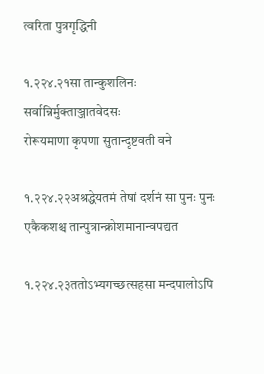त्वरिता पुत्रगृद्धिनी

१.२२४.२१सा तान्कुशलिनः सर्वान्निर्मुक्ताञ्जातवेदसः
रोरूयमाणा कृपणा सुतान्दृष्टवती वने

१.२२४.२२अश्रद्धेयतमं तेषां दर्शनं सा पुनः पुनः
एकैकशश्च तान्पुत्रान्क्रोशमानान्वपद्यत

१.२२४.२३ततोऽभ्यगच्छत्सहसा मन्दपालोऽपि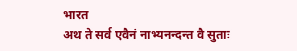भारत
अथ ते सर्व एवैनं नाभ्यनन्दन्त वै सुताः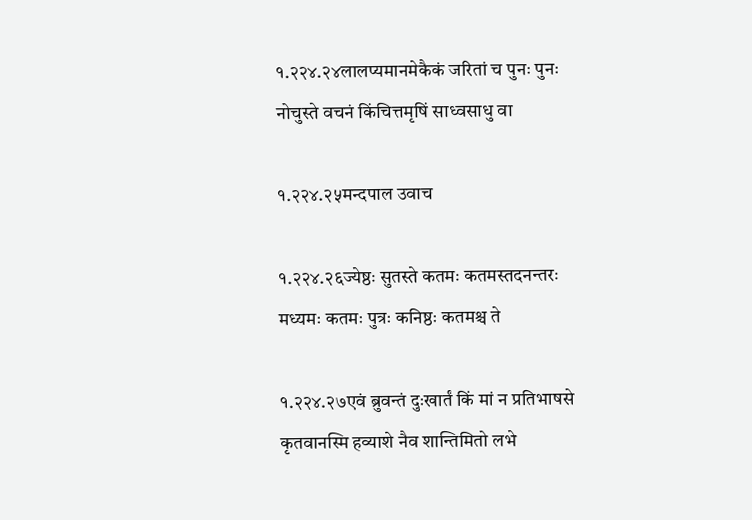१.२२४.२४लालप्यमानमेकैकं जरितां च पुनः पुनः
नोचुस्ते वचनं किंचित्तमृषिं साध्वसाधु वा

१.२२४.२५मन्दपाल उवाच

१.२२४.२६ज्येष्ठः सुतस्ते कतमः कतमस्तदनन्तरः
मध्यमः कतमः पुत्रः कनिष्ठः कतमश्च ते

१.२२४.२७एवं ब्रुवन्तं दुःखार्तं किं मां न प्रतिभाषसे
कृतवानस्मि हव्याशे नैव शान्तिमितो लभे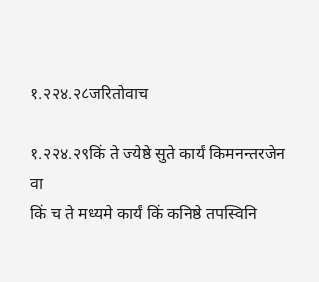१.२२४.२८जरितोवाच

१.२२४.२९किं ते ज्येष्ठे सुते कार्यं किमनन्तरजेन वा
किं च ते मध्यमे कार्यं किं कनिष्ठे तपस्विनि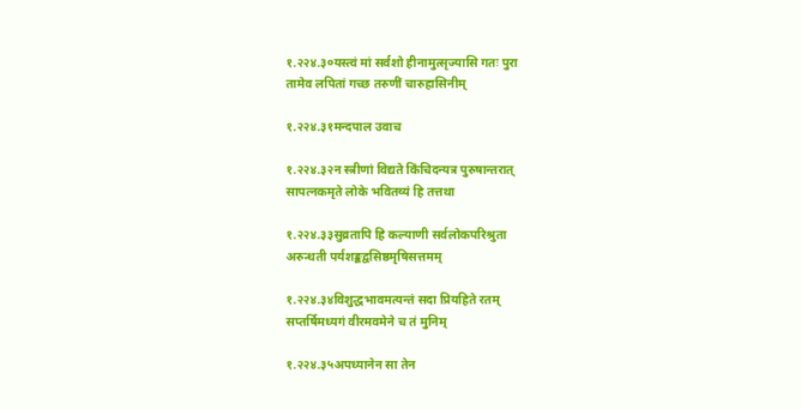१.२२४.३०यस्त्वं मां सर्वशो हीनामुत्सृज्यासि गतः पुरा
तामेव लपितां गच्छ तरुणीं चारुहासिनीम्

१.२२४.३१मन्दपाल उवाच

१.२२४.३२न स्त्रीणां विद्यते किंचिदन्यत्र पुरुषान्तरात्
सापत्नकमृते लोके भवितव्यं हि तत्तथा

१.२२४.३३सुव्रतापि हि कल्याणी सर्वलोकपरिश्रुता
अरुन्धती पर्यशङ्कद्वसिष्ठमृषिसत्तमम्

१.२२४.३४विशुद्धभावमत्यन्तं सदा प्रियहिते रतम्
सप्तर्षिमध्यगं वीरमवमेने च तं मुनिम्

१.२२४.३५अपध्यानेन सा तेन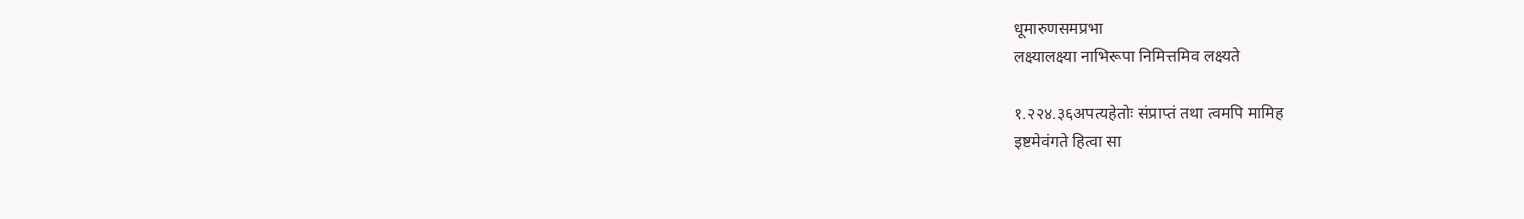धूमारुणसमप्रभा
लक्ष्यालक्ष्या नाभिरूपा निमित्तमिव लक्ष्यते

१.२२४.३६अपत्यहेतोः संप्राप्तं तथा त्वमपि मामिह
इष्टमेवंगते हित्वा सा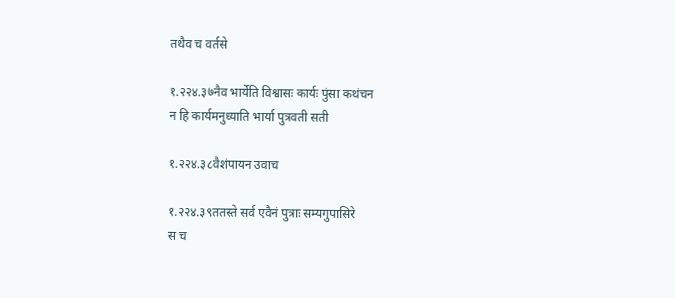तथैव च वर्तसे

१.२२४.३७नैव भार्येति विश्वासः कार्यः पुंसा कथंचन
न हि कार्यमनुध्याति भार्या पुत्रवती सती

१.२२४.३८वैशंपायन उवाच

१.२२४.३९ततस्ते सर्व एवैनं पुत्राः सम्यगुपासिरे
स च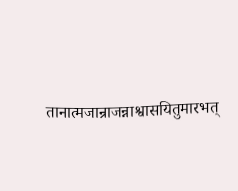तानात्मजान्राजन्नाश्वासयितुमारभत्